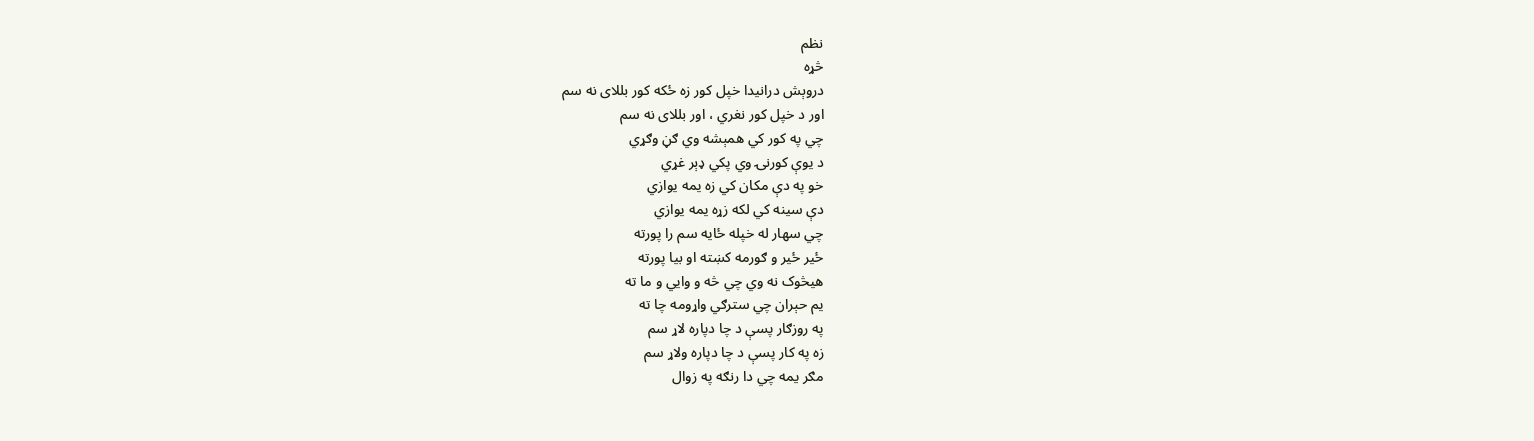نظم
څړه
دروېش درانیدا خپل کور زه ځکه کور بللاى نه سم
اور د خپل کور نغري ، اور بللاى نه سم
چي په کور کي همېشه وي ګڼ وګړي
د يوې کورنۍ وي پکي ډېر غړي
خو په دې مکان کي زه يمه يوازي
دې سينه کي لکه زړه يمه يوازي
چي سهار له خپله ځايه سم را پورته
ځير ځير و ګورمه کښته او بيا پورته
هيڅوک نه وي چي څه و وايي و ما ته
يم حېران چي سترګي واړومه چا ته
په روزګار پسې د چا دپاره لاړ سم
زه په کار پسې د چا دپاره ولاړ سم
مګر يمه چي دا رنګه په زوال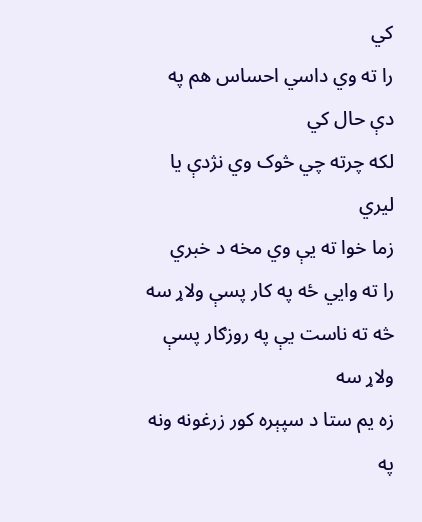کي
را ته وي داسي احساس هم په دې حال کي
لکه چرته چي څوک وي نژدې يا ليري
زما خوا ته يې وي مخه د خبري
را ته وايي ځه په کار پسې ولاړ سه
څه ته ناست يې په روزګار پسې ولاړ سه
زه يم ستا د سپېره کور زرغونه ونه
په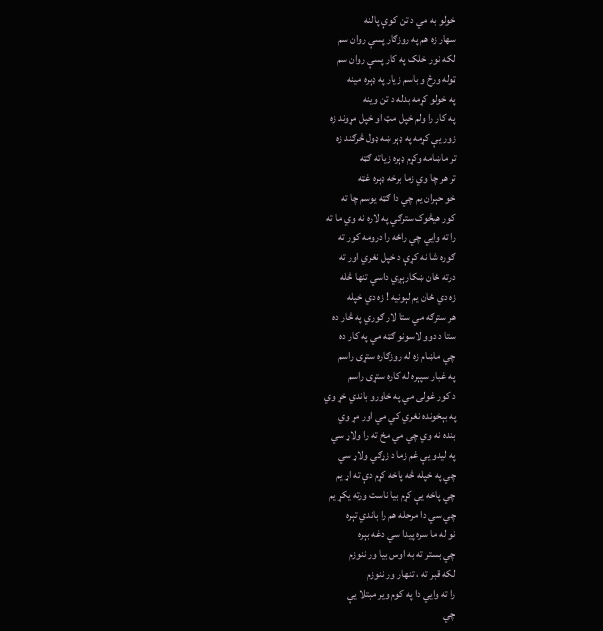خولو به مي د تن کوې پالنه
سهار زه هم په روزګار پسې روان سم
لکه نور خلک په کار پسې روان سم
ټوله ورځ و باسم زيار په ډېره مينه
په خولو کړمه بدله د تن وينه
په کار را ولم خپل مټ او خپل مړوند زه
زور يې کړمه په ډېر ښه ډول څرګند زه
تر ماښامه وکړم ډېره زياته ګټه
تر هر چا وي زما برخه ډېره غټه
خو حېران يم چي دا ګټه يوسم چا ته
کور هيڅوک سترګي په لاره نه وي ما ته
را ته وايي چي راځه را درومه کور ته
ګوره شا نه کړې د خپل نغري اور ته
درته ځان ښکارېږي داسي تنها څله
زه دي ځان يم لېونيه ! زه دي خپله
هر سترګه مي ستا لار ګوري په څار ده
ستا د دوو لاسونو ګټه مي په کار ده
چي ماښام زه له روزګاره ستړى راسم
په غبار سپېره له کاره ستړى راسم
د کور غولى مي په خاورو باندي خړ وي
په بېخونده نغري کي مي اور مړ وي
بنده نه وي چي مي مخ ته را ولاړ سي
په ليدو يې غم زما د زړګي ولاړ سي
چي په خپله څه پاخه کړم دې ته اړ يم
چي پاخه يې کړم بيا ناست ورته يکړ يم
چي سي دا مرحله هم را باندي تېره
نو له ما سره پيدا سي دغه بېره
چي بستر ته به اوس بيا ور ننوزم
لکه قبر ته ، تنهار ور ننوزم
را ته وايي دا په کوم وير مبتلا يې
چي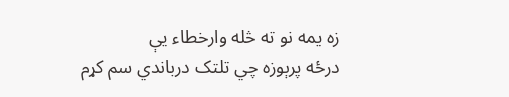زه يمه نو ته څله وارخطاء يې
درځه پرېوزه چي تلتک درباندي سم کړم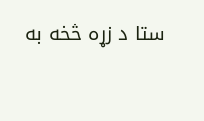ستا د زړه څخه به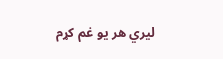ليري هر يو غم کړم